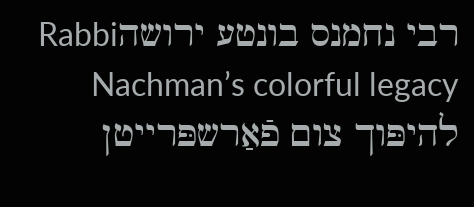רבי נחמנס בונטע ירושהRabbi Nachman’s colorful legacy
להיפּוך צום פֿאַרשפּרייטן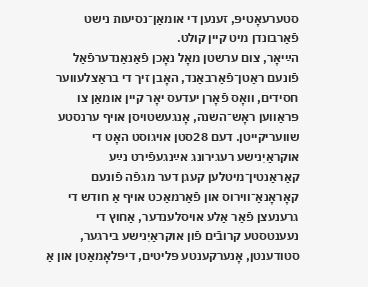סטערעאָטיפּ, זענען די אומאַן־נסיעות נישט פֿאַרבונדן מיט קיין קולט.
הײַיאָר, צום ערשטן מאָל נאָכן פֿאַנאַנדערפֿאַל פֿונעם ראַטן־פֿאַרבאַנד, האָבן זיך די בראַצלעווער חסידים, וואָס פֿאָרן יעדעס יאָר קיין אומאַן צו פּראַווען ראָש־השנה, אָנגעשטויסן אויף ערנסטע שוועריקייטן. דעם 28סטן אויגוסט האָט די אוקראַיִנישע רעגירונג אײַנגעפֿירט נײַע קאַראַנטין־מיטלען קעגן דער מגפֿה פֿונעם קאָראָנאַ־ווירוס און פֿאַרמאַכט אויף אַ חודש די גרענעצן פֿאַר אַלע אויסלענדער, אַחוץ די נעענטסטע קרובֿים פֿון אוקראַיִנישע בירגער, סטודענטן, אָנערקענטע פּליטים, דיפּלאָמאַטן און אַ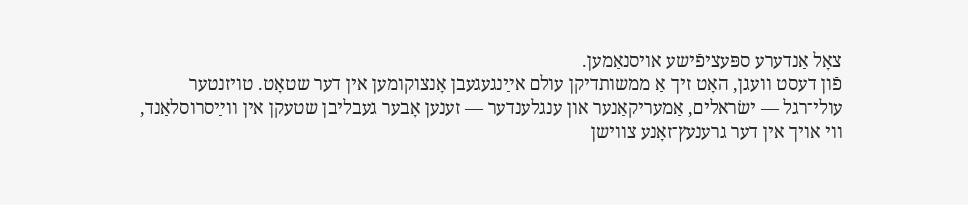צאָל אַנדערע ספּעציפֿישע אויסנאַמען.
פֿון דעסט וועגן, האָט זיך אַ ממשותדיקן עולם אײַנגעגעבן אָנצוקומען אין דער שטאָט. טויזנטער עולי־רגל — ישׂראלים, אַמעריקאַנער און ענגלענדער — זענען אָבער געבליבן שטעקן אין ווײַסרוסלאַנד, ווי אויך אין דער גרענעץ־זאָנע צווישן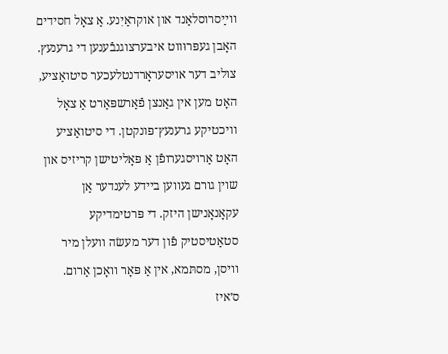ווײַסרוסלאַנד און אוקראַיִנע. אַ צאָל חסידים האָבן געפּרוּווט איבערצוגנבֿענען די גרענעץ. צוליב דער אויסעראָרדנטלעכער סיטואַציע, האָט מען אין גאַנצן פֿאַרשפּאַרט אַ צאָל וויכטיקע גרענעץ־פּונקטן. די סיטואַציע האָט אַרויסגערופֿן אַ פּאָליטישן קריזיס און שוין גורם געווען ביידע לענדער אַן עקאָנאָנישן היזק. די פּרטימדיקע סטאַטיסטיק פֿון דער מעשׂה וועלן מיר וויסן, מסתּמא, אין אַ פּאָר וואָכן אַרום.
ס׳איז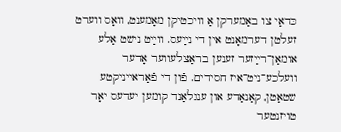כּדאַי צו באַמערקן אַ וויכטיקן מאָמענט, וואָס ווערט זעלטן דערמאָנט אין די נײַעס. ווײַט נישט אַלע אומאַן־רײַזער זענען בראַצלעווער אָדער וועלכע־ניט־איז חסידים. פֿון די פֿאַראייניקטע שטאַטן, קאַנאַדע און ענגלאַנד קומען יעדעס יאָר טויזנטער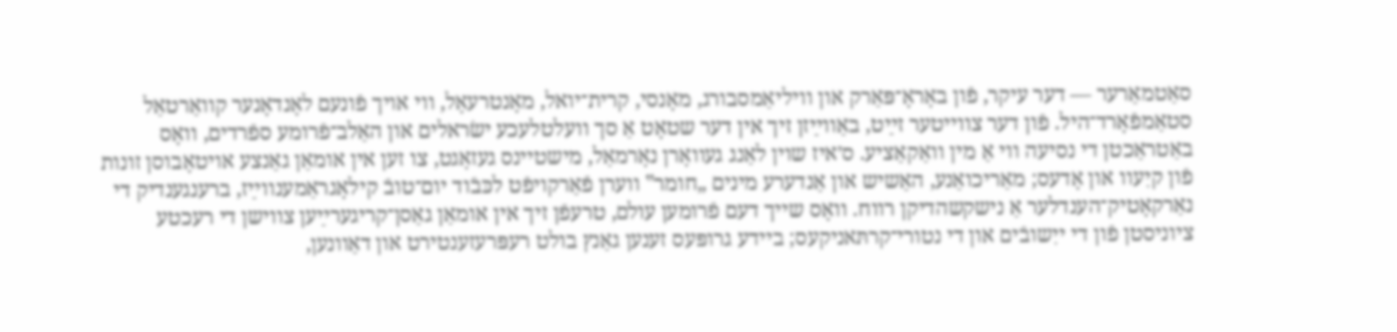סאַטמאַרער — דער עיקר, פֿון באָראָ־פּאַרק און וויליאַמסבורג, מאָנסי, קרית־יואל, מאָנטרעאָל, ווי אויך פֿונעם לאָנדאָנער קוואַרטאַל סטאַמפֿאָרד־היל. פֿון דער צווייטער זײַט, באַווײַזן זיך אין דער שטאָט אַ סך וועלטלעכע ישׂראלים און האַלב־פֿרומע ספֿרדים, וואָס באַטראַכטן די נסיעה ווי אַ מין וואַקאַציע. ס׳איז שוין לאַנג געוואָרן נאָרמאַל, מישטיינס געזאָגט, צו זען אין אומאַן גאַנצע אויטאָבוסן זונות פֿון קיִעוו און אָדעס; מאַריכואַנע, האַשיש און אַנדערע מינים „חומר‟ ווערן פֿאַרקויפֿט לכּבֿוד יום־טובֿ קילאָגראַמענווײַז, ברענגענדיק די נאַרקאָטיק־הענדלער אַ נישקשהדיקן רווח. וואָס שייך דעם פֿרומען עולם, טרעפֿן זיך אין אומאַן גאַסן־קריגערײַען צווישן די רעכטע ציוניסטן פֿון די ייִשובֿים און די נטורי־קרתּאניקעס; ביידע גרופּעס זענען גאַנץ בולט רעפּרעזענטירט און דאַוונען,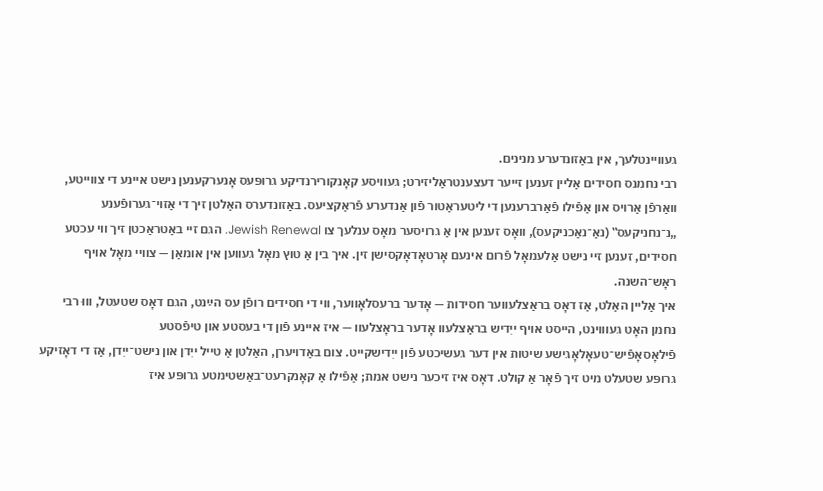געוויינטלעך, אין באַזונדערע מנינים.
רבי נחמנס חסידים אַליין זענען זייער דעצענטראַליזירט; געוויסע קאָנקורירנדיקע גרופּעס אָנערקענען נישט איינע די צווייטע, וואַרפֿן אַרויס און אַפֿילו פֿאַרברענען די ליטעראַטור פֿון אַנדערע פֿראַקציעס. באַזונדערס האַלטן זיך די אַזוי־גערופֿענע „נ־נחניקעס‟ (נאַ־נאַכניקעס), וואָס זענען אין אַ גרויסער מאָס ענלעך צו Jewish Renewal. הגם זיי באַטראַכטן זיך ווי עכטע חסידים, זענען זיי נישט אַלעמאָל פֿרום אינעם אָרטאָדאָקסישן זין. איך בין אַ טוץ מאָל געווען אין אומאַן — צוויי מאָל אויף ראָש־השנה.
איך אַליין האַלט, אַז דאָס בראַצלעווער חסידות — אָדער ברעסלאָווער, ווי די חסידים רופֿן עס הײַנט, הגם דאָס שטעטל, וווּ רבי נחמן האָט געוווינט, הייסט אויף ייִדיש בראַצלעוו אָדער בראָצלעוו — איז איינע פֿון די בעסטע און טיפֿסטע פֿילאָסאָפֿיש־טעאָלאָגישע שיטות אין דער געשיכטע פֿון ייִדישקייט. צום באַדויערן, האַלטן אַ טייל ייִדן און נישט־ייִדן, אַז די דאָזיקע גרופּע שטעלט מיט זיך פֿאָר אַ קולט. דאָס איז זיכער נישט אמת; אַפֿילו אַ קאָנקרעט־באַשטימטע גרופּע איז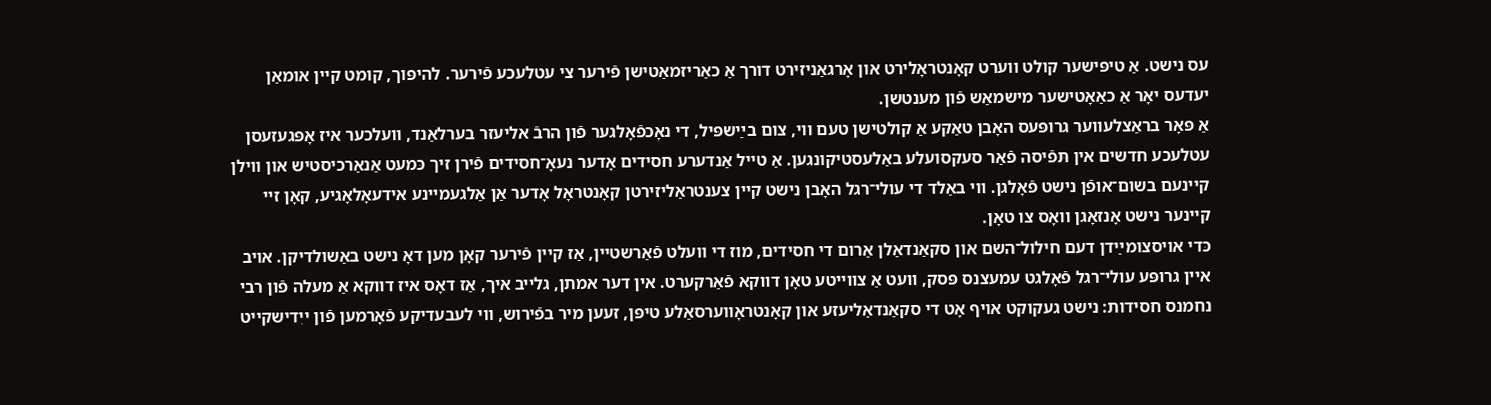עס נישט. אַ טיפּישער קולט ווערט קאָנטראָלירט און אָרגאַניזירט דורך אַ כאַריזמאַטישן פֿירער צי עטלעכע פֿירער. להיפּוך, קומט קיין אומאַן יעדעס יאָר אַ כאַאָטישער מישמאַש פֿון מענטשן.
אַ פּאָר בראַצלעווער גרופּעס האָבן טאַקע אַ קולטישן טעם ווי, צום בײַשפּיל, די נאָכפֿאָלגער פֿון הרבֿ אליעזר בערלאַנד, וועלכער איז אָפּגעזעסן עטלעכע חדשים אין תּפֿיסה פֿאַר סעקסועלע באַלעסטיקונגען. אַ טייל אַנדערע חסידים אָדער נעאָ־חסידים פֿירן זיך כּמעט אַנאַרכיסטיש און ווילן קיינעם בשום־אופֿן נישט פֿאָלגן. ווי באַלד די עולי־רגל האָבן נישט קיין צענטראַליזירטן קאָנטראָל אָדער אַן אַלגעמיינע אידעאָלאָגיע, קאָן זיי קיינער נישט אָנזאָגן וואָס צו טאָן.
כּדי אויסצומײַדן דעם חילול־השם און סקאַנדאַלן אַרום די חסידים, מוז די וועלט פֿאַרשטיין, אַז קיין פֿירער קאָן מען דאָ נישט באַשולדיקן. אויב איין גרופּע עולי־רגל פֿאָלגט עמעצנס פּסק, וועט אַ צווייטע טאָן דווקא פֿאַרקערט. אין דער אמתן, גלייב איך, אַז דאָס איז דווקא אַ מעלה פֿון רבי נחמנס חסידות: נישט געקוקט אויף אָט די סקאַנדאַליעזע און קאָנטראָווערסאַלע טיפּן, זעען מיר בפֿירוש, ווי לעבעדיקע פֿאָרמען פֿון ייִדישקייט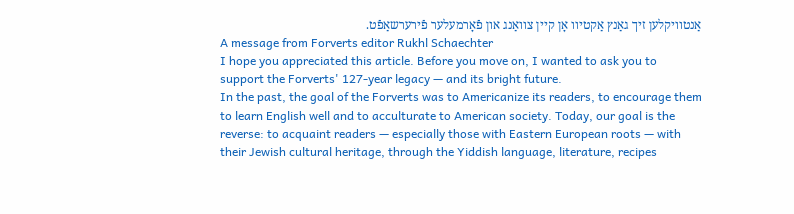אַנטוויקלען זיך גאַנץ אַקטיוו אָן קיין צוואַנג און פֿאָרמעלער פֿירערשאַפֿט.
A message from Forverts editor Rukhl Schaechter
I hope you appreciated this article. Before you move on, I wanted to ask you to support the Forverts' 127-year legacy — and its bright future.
In the past, the goal of the Forverts was to Americanize its readers, to encourage them to learn English well and to acculturate to American society. Today, our goal is the reverse: to acquaint readers — especially those with Eastern European roots — with their Jewish cultural heritage, through the Yiddish language, literature, recipes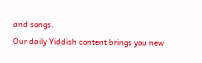and songs.
Our daily Yiddish content brings you new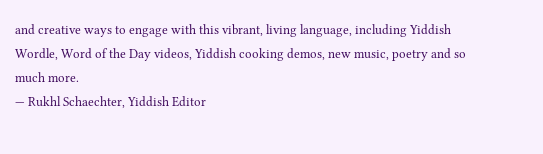and creative ways to engage with this vibrant, living language, including Yiddish Wordle, Word of the Day videos, Yiddish cooking demos, new music, poetry and so much more.
— Rukhl Schaechter, Yiddish Editor